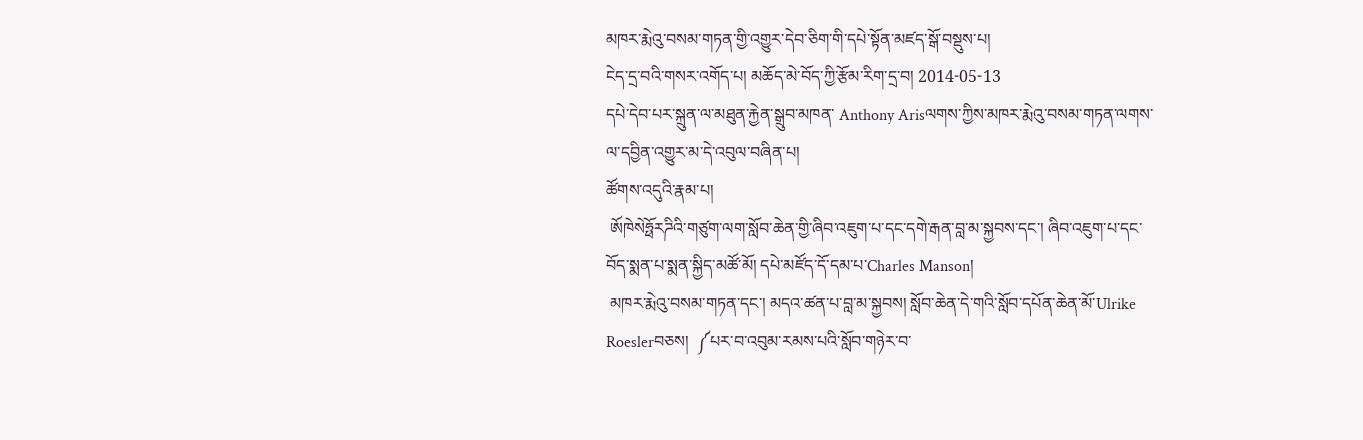མཁར་རྨེའུ་བསམ་གཏན་གྱི་འགྱུར་དེབ་ཅིག་གི་དཔེ་སྟོན་མཛད་སྒོ་བསྡུས་པ།
ངེད་དྲ་བའི་གསར་འགོད་པ། མཆོད་མེ་བོད་ཀྱི་རྩོམ་རིག་དྲ་བ། 2014-05-13
དཔེ་དེབ་པར་སྐྲུན་ལ་མཐུན་རྐྱེན་སྒྲུབ་མཁན་ Anthony Arisལགས་ཀྱིས་མཁར་རྨེའུ་བསམ་གཏན་ལགས་ལ་དབྱིན་འགྱུར་མ་དེ་འབུལ་བཞིན་པ།
ཚོགས་འདུའི་རྣམ་པ།
 ཨོཁེསེཧྥོརཌིའི་གཙུག་ལག་སློབ་ཆེན་གྱི་ཞིབ་འཇུག་པ་དང་དགེ་རྒན་བླ་མ་སྐྱབས་དང་། ཞིབ་འཇུག་པ་དང་བོད་སྨན་པ་སྨན་སྐྱིད་མཚོ་མོ། དཔེ་མཛོད་དོ་དམ་པ་Charles Manson།
 མཁར་རྨེའུ་བསམ་གཏན་དང་། མདའ་ཚན་པ་བླ་མ་སྐྱབས། སློབ་ཆེན་དེ་གའི་སློབ་དཔོན་ཆེན་མོ་Ulrike Roeslerབཅས།  ༼པར་བ་འབུམ་རམས་པའི་སློབ་གཉེར་བ་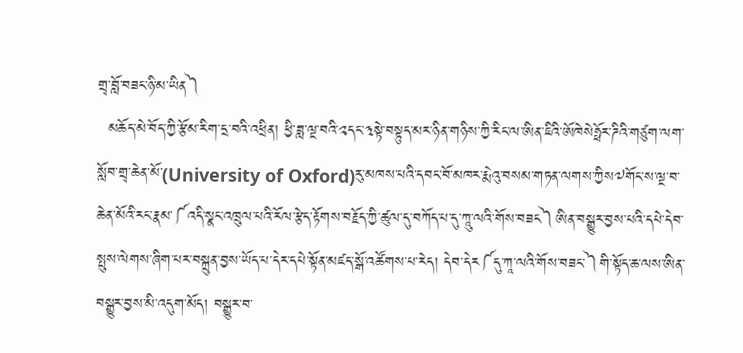གྲྭ་བློ་བཟང་ཉི་མ་ཡིན༽
  མཆོད་མེ་བོད་ཀྱི་རྩོམ་རིག་དྲ་བའི་འཕྲིན། ཕྱི་ཟླ་ལྔ་བའི་༢དང་༣སྟེ་བསྟུད་མར་ཉིན་གཉིས་ཀྱི་རིང་ལ་ཨིན་ཇིའི་ཨོཁེསེཧྥོར་ཌིའི་གཙུག་ལག་སློབ་གྲྭ་ཆེན་མོ་(University of Oxford)རུ་མཁས་པའི་དབང་བོ་མཁར་རྨེའུ་བསམ་གཏན་ལགས་ཀྱིས༧གོང་ས་ལྔ་བ་ཆེན་མོའི་རང་རྣམ་༼འདི་སྣང་འཁྲུལ་པའི་རོལ་རྩེད་རྟོགས་བརྗོད་ཀྱི་ཚུལ་དུ་བཀོད་པ་དུ་ཀཱུ་ལའི་གོས་བཟང༽ཨིན་བསྒྱུར་བྱས་པའི་དཔེ་དེབ་སྤུས་ལེགས་ཞིག་པར་བསྐྲུན་བྱས་ཡོད་པ་དེར་དཔེ་སྟོན་མཛད་སྒོ་འཚོགས་པ་རེད། དེབ་དེར༼དུ་ཀཱ་ལའི་གོས་བཟང་༽གི་སྟོད་ཆ་ལས་ཨིན་བསྒྱུར་བྱས་མི་འདུག་མོད། བསྒྱུར་བ་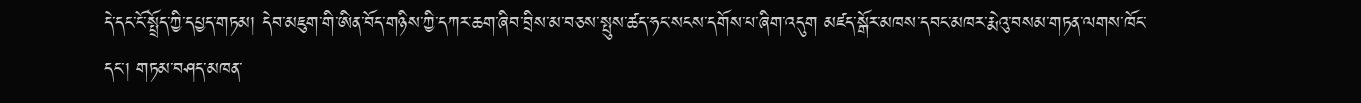དེ་དང་ངོ་སྤྲོད་ཀྱི་དཔྱད་གཏམ། དེབ་མཇུག་གི་ཨིན་བོད་གཉིས་ཀྱི་དཀར་ཆག་ཞིབ་བྲིས་མ་བཅས་སྤུས་ཚད་ཧང་སངས་དགོས་པ་ཞིག་འདུག མཛད་སྒོར་མཁས་དབང་མཁར་རྨེའུ་བསམ་གཏན་ལགས་ཁོང་དང་། གཏམ་བཤད་མཁན་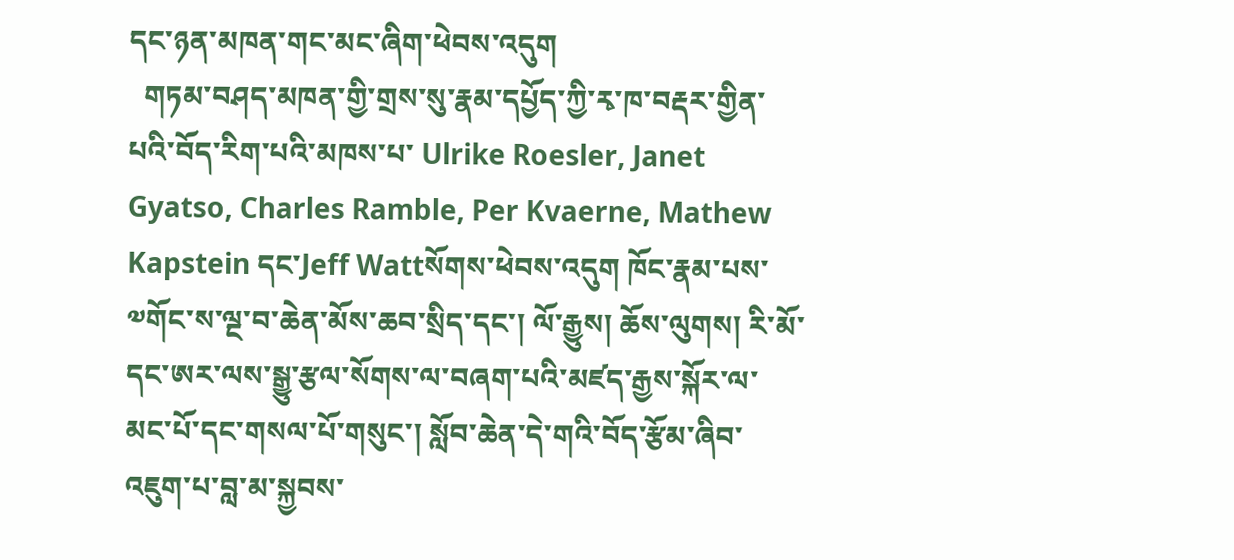དང་ཉན་མཁན་གང་མང་ཞིག་ཕེབས་འདུག
  གཏམ་བཤད་མཁན་གྱི་གྲས་སུ་རྣམ་དཔྱོད་ཀྱི་རྭ་ཁ་བརྡར་གྱིན་པའི་བོད་རིག་པའི་མཁས་པ་ Ulrike Roesler, Janet Gyatso, Charles Ramble, Per Kvaerne, Mathew Kapstein དང་Jeff Wattསོགས་ཕེབས་འདུག ཁོང་རྣམ་པས་༧གོང་ས་ལྔ་བ་ཆེན་མོས་ཆབ་སྲིད་དང་། ལོ་རྒྱུས། ཆོས་ལུགས། རི་མོ་དང་ཨར་ལས་སྒྱུ་རྩལ་སོགས་ལ་བཞག་པའི་མཛད་རྒྱས་སྐོར་ལ་མང་པོ་དང་གསལ་པོ་གསུང་། སློབ་ཆེན་དེ་གའི་བོད་རྩོམ་ཞིབ་འཇུག་པ་བླ་མ་སྐྱབས་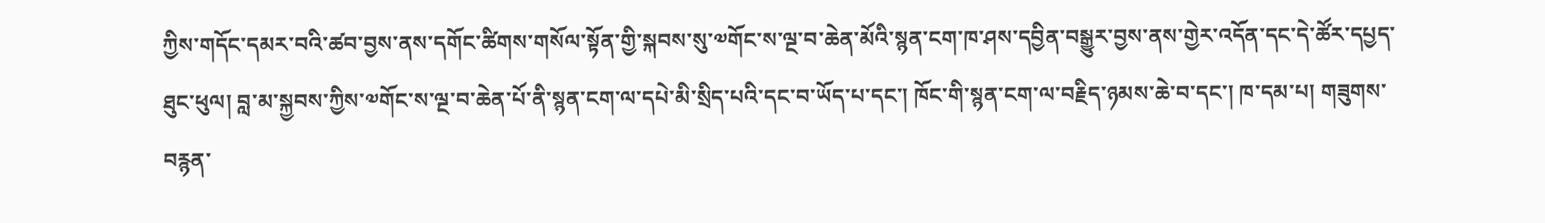ཀྱིས་གདོང་དམར་བའི་ཚབ་བྱས་ནས་དགོང་ཚིགས་གསོལ་སྟོན་གྱི་སྐབས་སུ་༧གོང་ས་ལྔ་བ་ཆེན་མོའི་སྙན་ངག་ཁ་ཤས་དབྱིན་བསྒྱུར་བྱས་ནས་གྱེར་འདོན་དང་དེ་ཚོར་དཔྱད་ཐུང་ཕུལ། བླ་མ་སྐྱབས་ཀྱིས་༧གོང་ས་ལྔ་བ་ཆེན་པོ་ནི་སྙན་ངག་ལ་དཔེ་མི་སྲིད་པའི་དང་བ་ཡོད་པ་དང་། ཁོང་གི་སྙན་ངག་ལ་བརྗིད་ཉམས་ཆེ་བ་དང་། ཁ་དམ་པ། གཟུགས་བརྙན་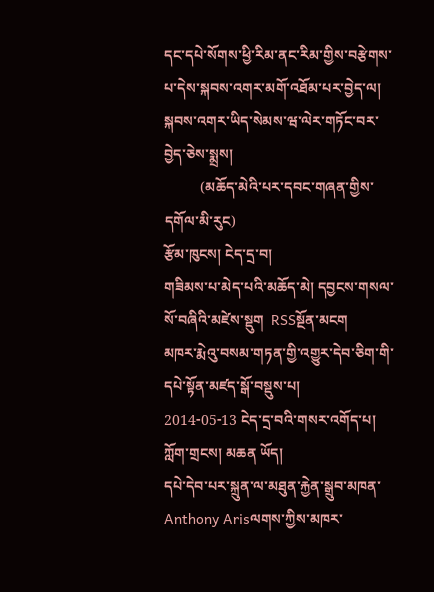དང་དཔེ་སོགས་ཕྱི་རིམ་ནང་རིམ་གྱིས་བརྩེགས་པ་དེས་སྐབས་འགར་མགོ་འཐོམ་པར་བྱེད་ལ། སྐབས་འགར་ཡིད་སེམས་ཝ་ལེར་གཏོང་བར་བྱེད་ཅེས་སྨྲས།
          (མཆོད་མེའི་པར་དབང་གཞན་གྱིས་དགོལ་མི་རུང)
རྩོམ་ཁུངས། ངེད་དྲ་བ།
གཟིམས་པ་མེད་པའི་མཆོད་མེ། དབྱངས་གསལ་སོ་བཞིའི་མཛེས་སྡུག  RSSསྔོན་མངག
མཁར་རྨེའུ་བསམ་གཏན་གྱི་འགྱུར་དེབ་ཅིག་གི་དཔེ་སྟོན་མཛད་སྒོ་བསྡུས་པ།
2014-05-13 ངེད་དྲ་བའི་གསར་འགོད་པ། ཀློག་གྲངས། མཆན ཡོད།
དཔེ་དེབ་པར་སྐྲུན་ལ་མཐུན་རྐྱེན་སྒྲུབ་མཁན་ Anthony Arisལགས་ཀྱིས་མཁར་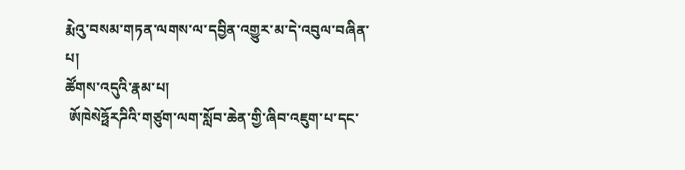རྨེའུ་བསམ་གཏན་ལགས་ལ་དབྱིན་འགྱུར་མ་དེ་འབུལ་བཞིན་པ།
ཚོགས་འདུའི་རྣམ་པ།
 ཨོཁེསེཧྥོརཌིའི་གཙུག་ལག་སློབ་ཆེན་གྱི་ཞིབ་འཇུག་པ་དང་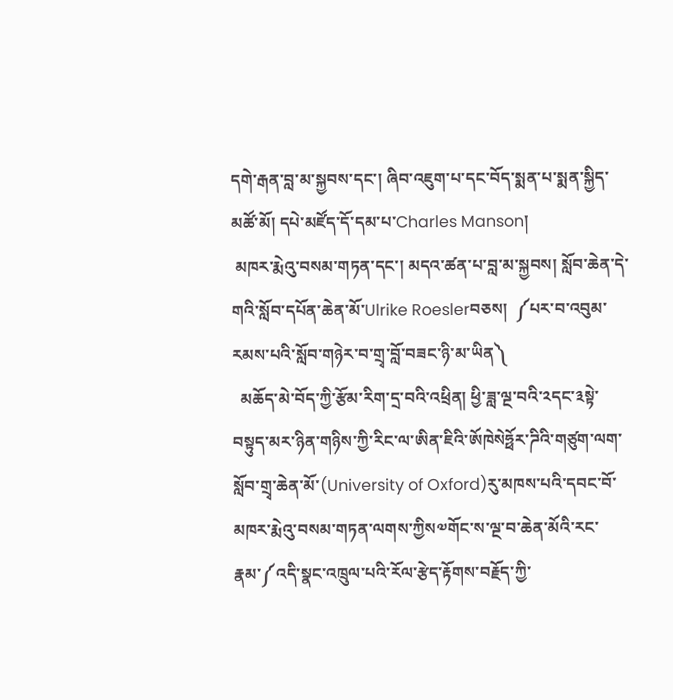དགེ་རྒན་བླ་མ་སྐྱབས་དང་། ཞིབ་འཇུག་པ་དང་བོད་སྨན་པ་སྨན་སྐྱིད་མཚོ་མོ། དཔེ་མཛོད་དོ་དམ་པ་Charles Manson།
 མཁར་རྨེའུ་བསམ་གཏན་དང་། མདའ་ཚན་པ་བླ་མ་སྐྱབས། སློབ་ཆེན་དེ་གའི་སློབ་དཔོན་ཆེན་མོ་Ulrike Roeslerབཅས།  ༼པར་བ་འབུམ་རམས་པའི་སློབ་གཉེར་བ་གྲྭ་བློ་བཟང་ཉི་མ་ཡིན༽
  མཆོད་མེ་བོད་ཀྱི་རྩོམ་རིག་དྲ་བའི་འཕྲིན། ཕྱི་ཟླ་ལྔ་བའི་༢དང་༣སྟེ་བསྟུད་མར་ཉིན་གཉིས་ཀྱི་རིང་ལ་ཨིན་ཇིའི་ཨོཁེསེཧྥོར་ཌིའི་གཙུག་ལག་སློབ་གྲྭ་ཆེན་མོ་(University of Oxford)རུ་མཁས་པའི་དབང་བོ་མཁར་རྨེའུ་བསམ་གཏན་ལགས་ཀྱིས༧གོང་ས་ལྔ་བ་ཆེན་མོའི་རང་རྣམ་༼འདི་སྣང་འཁྲུལ་པའི་རོལ་རྩེད་རྟོགས་བརྗོད་ཀྱི་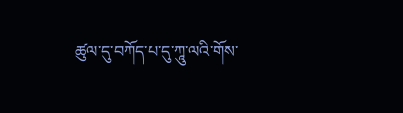ཚུལ་དུ་བཀོད་པ་དུ་ཀཱུ་ལའི་གོས་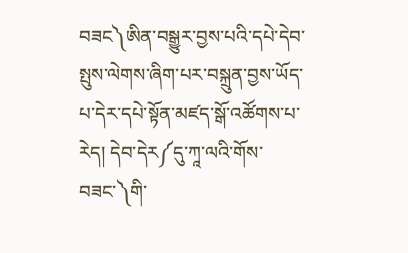བཟང༽ཨིན་བསྒྱུར་བྱས་པའི་དཔེ་དེབ་སྤུས་ལེགས་ཞིག་པར་བསྐྲུན་བྱས་ཡོད་པ་དེར་དཔེ་སྟོན་མཛད་སྒོ་འཚོགས་པ་རེད། དེབ་དེར༼དུ་ཀཱ་ལའི་གོས་བཟང་༽གི་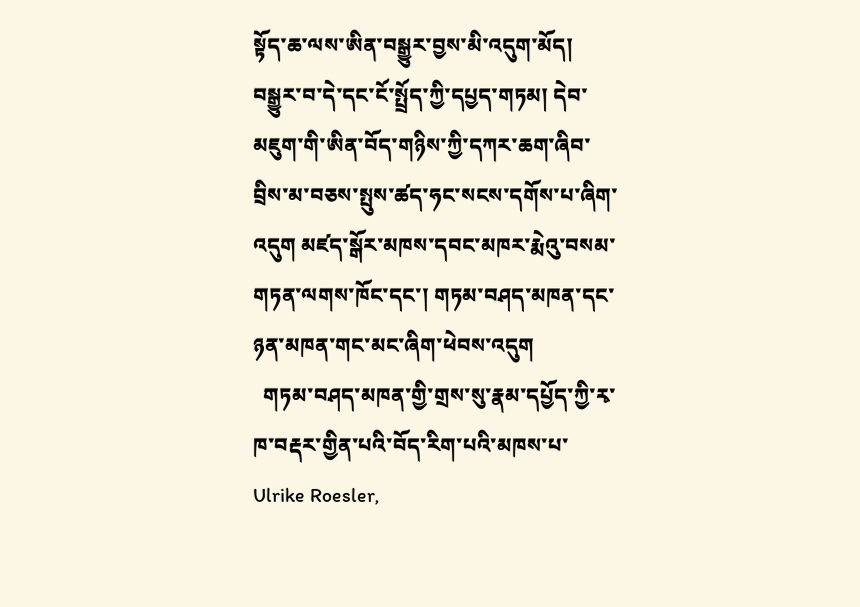སྟོད་ཆ་ལས་ཨིན་བསྒྱུར་བྱས་མི་འདུག་མོད། བསྒྱུར་བ་དེ་དང་ངོ་སྤྲོད་ཀྱི་དཔྱད་གཏམ། དེབ་མཇུག་གི་ཨིན་བོད་གཉིས་ཀྱི་དཀར་ཆག་ཞིབ་བྲིས་མ་བཅས་སྤུས་ཚད་ཧང་སངས་དགོས་པ་ཞིག་འདུག མཛད་སྒོར་མཁས་དབང་མཁར་རྨེའུ་བསམ་གཏན་ལགས་ཁོང་དང་། གཏམ་བཤད་མཁན་དང་ཉན་མཁན་གང་མང་ཞིག་ཕེབས་འདུག
  གཏམ་བཤད་མཁན་གྱི་གྲས་སུ་རྣམ་དཔྱོད་ཀྱི་རྭ་ཁ་བརྡར་གྱིན་པའི་བོད་རིག་པའི་མཁས་པ་ Ulrike Roesler,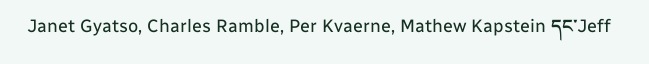Janet Gyatso, Charles Ramble, Per Kvaerne, Mathew Kapstein དང་Jeff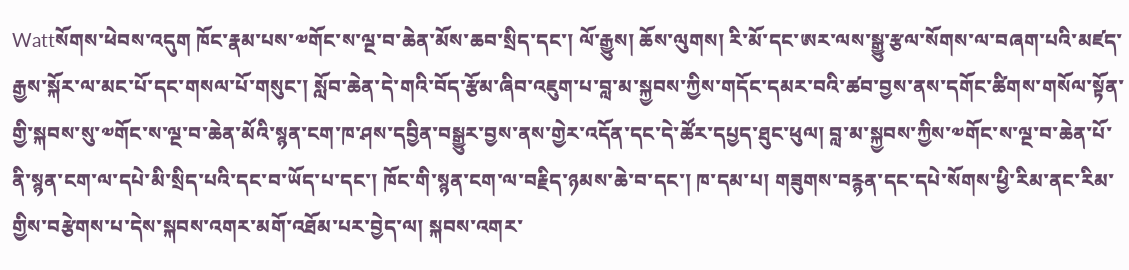Wattསོགས་ཕེབས་འདུག ཁོང་རྣམ་པས་༧གོང་ས་ལྔ་བ་ཆེན་མོས་ཆབ་སྲིད་དང་། ལོ་རྒྱུས། ཆོས་ལུགས། རི་མོ་དང་ཨར་ལས་སྒྱུ་རྩལ་སོགས་ལ་བཞག་པའི་མཛད་རྒྱས་སྐོར་ལ་མང་པོ་དང་གསལ་པོ་གསུང་། སློབ་ཆེན་དེ་གའི་བོད་རྩོམ་ཞིབ་འཇུག་པ་བླ་མ་སྐྱབས་ཀྱིས་གདོང་དམར་བའི་ཚབ་བྱས་ནས་དགོང་ཚིགས་གསོལ་སྟོན་གྱི་སྐབས་སུ་༧གོང་ས་ལྔ་བ་ཆེན་མོའི་སྙན་ངག་ཁ་ཤས་དབྱིན་བསྒྱུར་བྱས་ནས་གྱེར་འདོན་དང་དེ་ཚོར་དཔྱད་ཐུང་ཕུལ། བླ་མ་སྐྱབས་ཀྱིས་༧གོང་ས་ལྔ་བ་ཆེན་པོ་ནི་སྙན་ངག་ལ་དཔེ་མི་སྲིད་པའི་དང་བ་ཡོད་པ་དང་། ཁོང་གི་སྙན་ངག་ལ་བརྗིད་ཉམས་ཆེ་བ་དང་། ཁ་དམ་པ། གཟུགས་བརྙན་དང་དཔེ་སོགས་ཕྱི་རིམ་ནང་རིམ་གྱིས་བརྩེགས་པ་དེས་སྐབས་འགར་མགོ་འཐོམ་པར་བྱེད་ལ། སྐབས་འགར་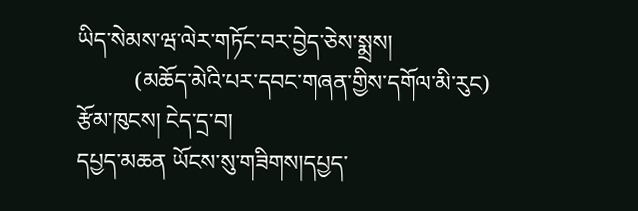ཡིད་སེམས་ཝ་ལེར་གཏོང་བར་བྱེད་ཅེས་སྨྲས།
          (མཆོད་མེའི་པར་དབང་གཞན་གྱིས་དགོལ་མི་རུང)
རྩོམ་ཁུངས། ངེད་དྲ་བ།
དཔྱད་མཆན ཡོངས་སུ་གཟིགས།དཔྱད་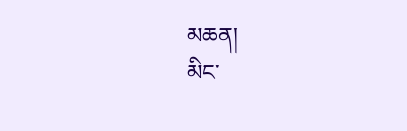མཆན།
མིང་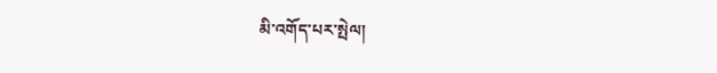མི་འགོད་པར་སྤེལ།